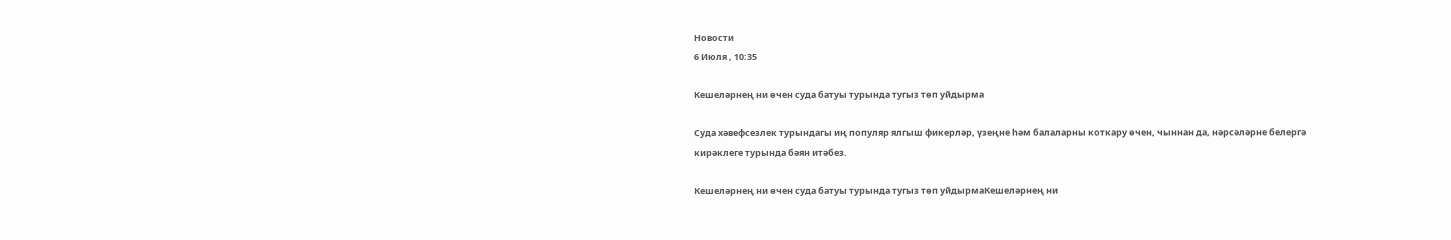Новости
6 Июля , 10:35

Кешеләрнең ни өчен суда батуы турында тугыз төп уйдырма

Суда хәвефсезлек турындагы иң популяр ялгыш фикерләр, үзеңне һәм балаларны коткару өчен, чыннан да, нәрсәләрне белергә кирәклеге турында бәян итәбез.

Кешеләрнең ни өчен суда батуы турында тугыз төп уйдырмаКешеләрнең ни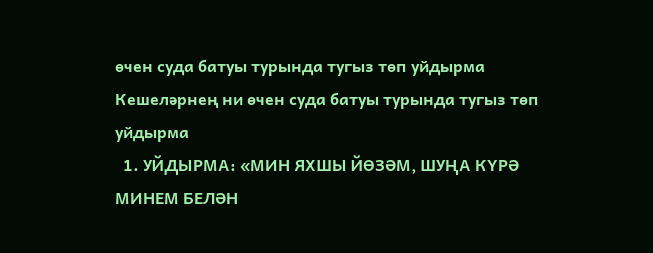өчен суда батуы турында тугыз төп уйдырма
Кешеләрнең ни өчен суда батуы турында тугыз төп уйдырма
  1. УЙДЫРМА: «МИН ЯХШЫ ЙӨЗӘМ, ШУҢА КҮРӘ МИНЕМ БЕЛӘН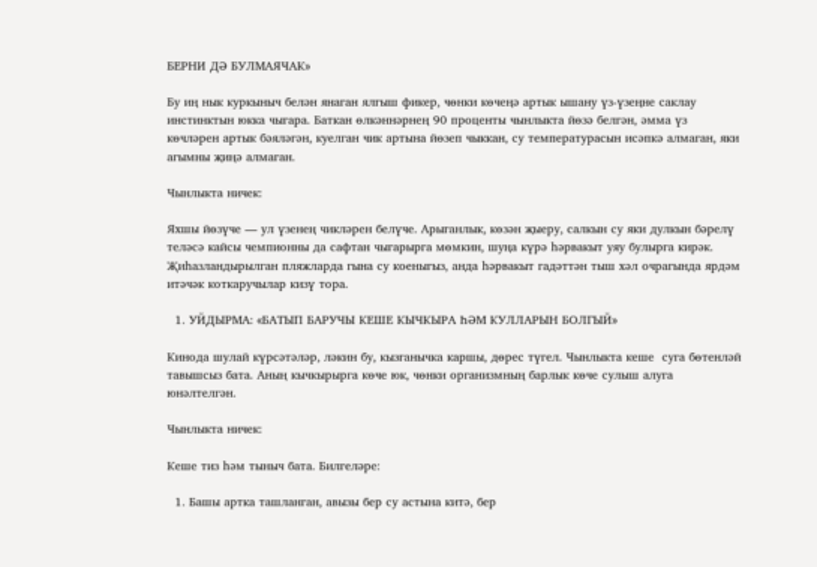БЕРНИ ДӘ БУЛМАЯЧАК»

Бу иң нык куркыныч белән янаган ялгыш фикер, чөнки көчеңә артык ышану үз-үзеңне саклау инстинктын юкка чыгара. Баткан өлкәннәрнең 90 проценты чынлыкта йөзә белгән, әмма үз көчләрен артык бәяләгән, куелган чик артына йөзеп чыккан, су температурасын исәпкә алмаган, яки агымны җиңә алмаган.

Чынлыкта ничек:

Яхшы йөзүче — ул үзенең чикләрен белүче. Арыганлык, көзән җыеру, салкын су яки дулкын бәрелү теләсә кайсы чемпионны да сафтан чыгарырга мөмкин, шуңа күрә һәрвакыт уяу булырга кирәк. Җиһазландырылган пляжларда гына су коеныгыз, анда һәрвакыт гадәттән тыш хәл очрагында ярдәм итәчәк коткаручылар кизү тора.

  1. УЙДЫРМА: «БАТЫП БАРУЧЫ КЕШЕ КЫЧКЫРА ҺӘМ КУЛЛАРЫН БОЛГЫЙ»

Кинода шулай күрсәтәләр, ләкин бу, кызганычка каршы, дөрес түгел. Чынлыкта кеше  суга бөтенләй тавышсыз бата. Аның кычкырырга көче юк, чөнки организмның барлык көче сулыш алуга  юнәлтелгән.

Чынлыкта ничек:

Кеше тиз һәм тыныч бата. Билгеләре:

  1. Башы артка ташланган, авызы бер су астына китә, бер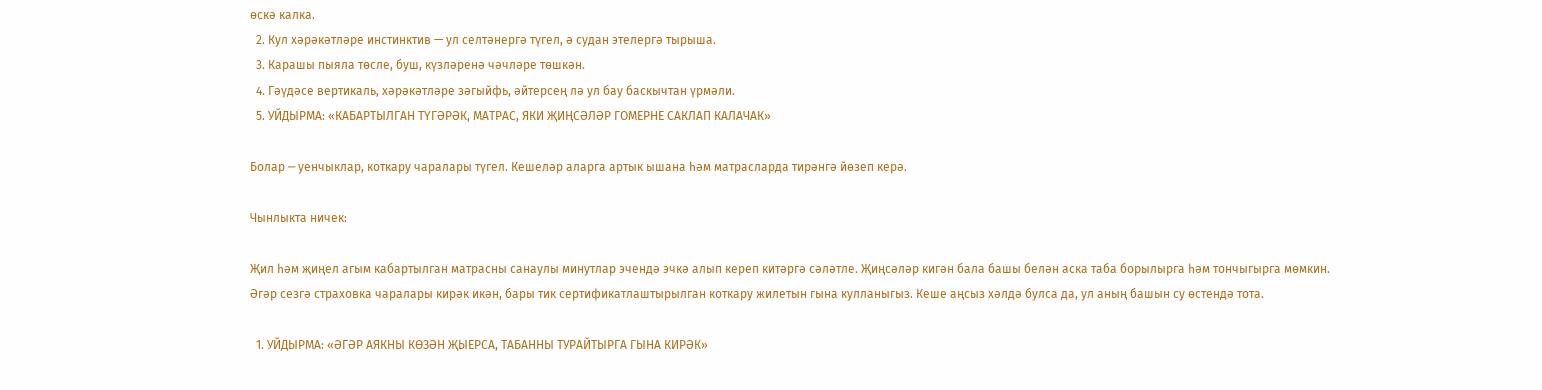өскә калка.
  2. Кул хәрәкәтләре инстинктив — ул селтәнергә түгел, ә судан этелергә тырыша.
  3. Карашы пыяла төсле, буш, күзләренә чәчләре төшкән.
  4. Гәүдәсе вертикаль, хәрәкәтләре зәгыйфь, әйтерсең лә ул бау баскычтан үрмәли.
  5. УЙДЫРМА: «КАБАРТЫЛГАН ТҮГӘРӘК, МАТРАС, ЯКИ ҖИҢСӘЛӘР ГОМЕРНЕ САКЛАП КАЛАЧАК»

Болар ─ уенчыклар, коткару чаралары түгел. Кешеләр аларга артык ышана һәм матрасларда тирәнгә йөзеп керә.

Чынлыкта ничек:

Җил һәм җиңел агым кабартылган матрасны санаулы минутлар эчендә эчкә алып кереп китәргә сәләтле. Җиңсәләр кигән бала башы белән аска таба борылырга һәм тончыгырга мөмкин. Әгәр сезгә страховка чаралары кирәк икән, бары тик сертификатлаштырылган коткару жилетын гына кулланыгыз. Кеше аңсыз хәлдә булса да, ул аның башын су өстендә тота.

  1. УЙДЫРМА: «ӘГӘР АЯКНЫ КӨЗӘН ҖЫЕРСА, ТАБАННЫ ТУРАЙТЫРГА ГЫНА КИРӘК»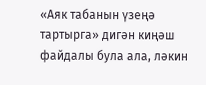«Аяк табанын үзеңә тартырга» дигән киңәш файдалы була ала, ләкин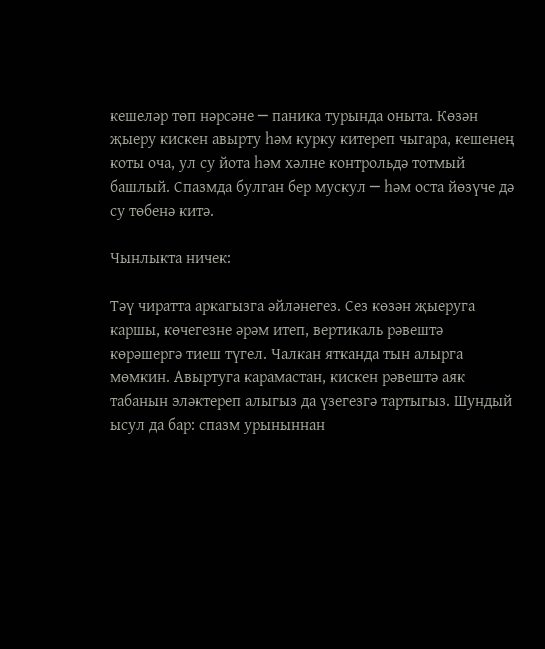кешеләр төп нәрсәне ─ паника турында оныта. Көзән җыеру кискен авырту һәм курку китереп чыгара, кешенең коты оча, ул су йота һәм хәлне контрольдә тотмый башлый. Спазмда булган бер мускул ─ һәм оста йөзүче дә су төбенә китә.

Чынлыкта ничек:

Тәү чиратта аркагызга әйләнегез. Сез көзән җыеруга каршы, көчегезне әрәм итеп, вертикаль рәвештә көрәшергә тиеш түгел. Чалкан ятканда тын алырга мөмкин. Авыртуга карамастан, кискен рәвештә аяк табанын эләктереп алыгыз да үзегезгә тартыгыз. Шундый ысул да бар: спазм урыныннан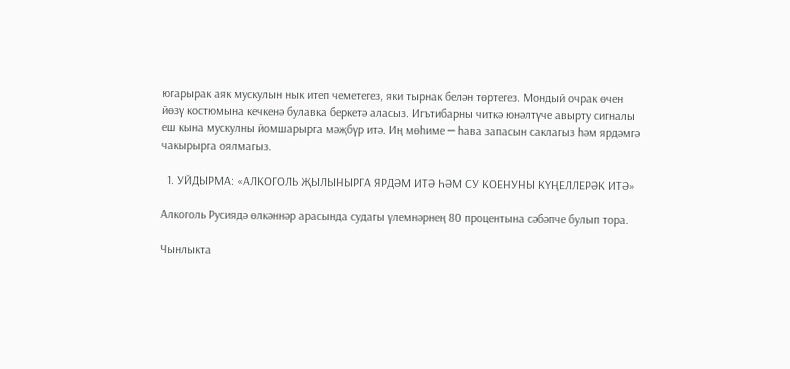югарырак аяк мускулын нык итеп чеметегез, яки тырнак белән төртегез. Мондый очрак өчен йөзү костюмына кечкенә булавка беркетә аласыз. Игътибарны читкә юнәлтүче авырту сигналы еш кына мускулны йомшарырга мәҗбүр итә. Иң мөһиме ─ һава запасын саклагыз һәм ярдәмгә чакырырга оялмагыз.

  1. УЙДЫРМА: «АЛКОГОЛЬ ҖЫЛЫНЫРГА ЯРДӘМ ИТӘ ҺӘМ СУ КОЕНУНЫ КҮҢЕЛЛЕРӘК ИТӘ»

Алкоголь Русиядә өлкәннәр арасында судагы үлемнәрнең 80 процентына сәбәпче булып тора.

Чынлыкта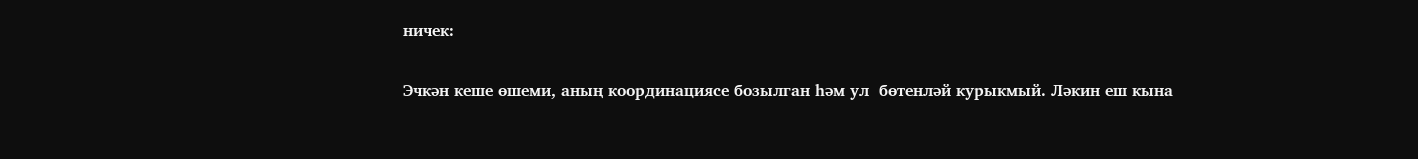ничек:

Эчкән кеше өшеми, аның координациясе бозылган һәм ул  бөтенләй курыкмый. Ләкин еш кына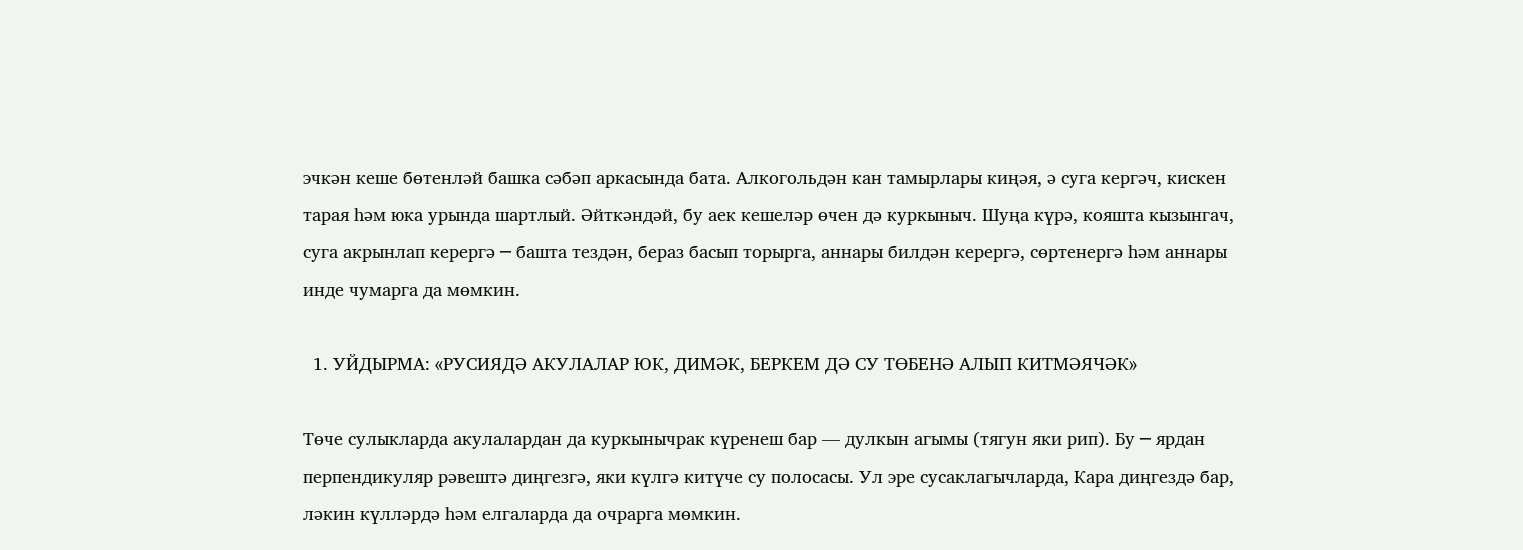эчкән кеше бөтенләй башка сәбәп аркасында бата. Алкогольдән кан тамырлары киңәя, ә суга кергәч, кискен тарая һәм юка урында шартлый. Әйткәндәй, бу аек кешеләр өчен дә куркыныч. Шуңа күрә, кояшта кызынгач, суга акрынлап керергә ─ башта тездән, бераз басып торырга, аннары билдән керергә, сөртенергә һәм аннары инде чумарга да мөмкин.

  1. УЙДЫРМА: «РУСИЯДӘ АКУЛАЛАР ЮК, ДИМӘК, БЕРКЕМ ДӘ СУ ТӨБЕНӘ АЛЫП КИТМӘЯЧӘК»

Төче сулыкларда акулалардан да куркынычрак күренеш бар — дулкын агымы (тягун яки рип). Бу ─ ярдан перпендикуляр рәвештә диңгезгә, яки күлгә китүче су полосасы. Ул эре сусаклагычларда, Кара диңгездә бар, ләкин күлләрдә һәм елгаларда да очрарга мөмкин.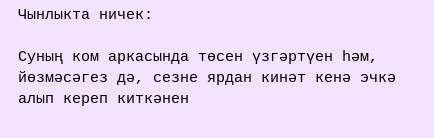Чынлыкта ничек:

Суның ком аркасында төсен үзгәртүен һәм, йөзмәсәгез дә, сезне ярдан кинәт кенә эчкә алып кереп киткәнен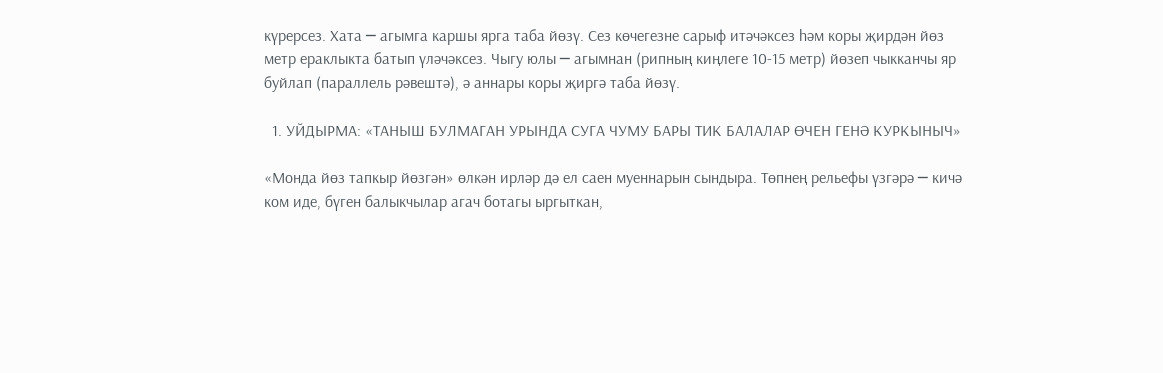күрерсез. Хата ─ агымга каршы ярга таба йөзү. Сез көчегезне сарыф итәчәксез һәм коры җирдән йөз метр ераклыкта батып үләчәксез. Чыгу юлы ─ агымнан (рипның киңлеге 10-15 метр) йөзеп чыкканчы яр буйлап (параллель рәвештә), ә аннары коры җиргә таба йөзү.

  1. УЙДЫРМА: «ТАНЫШ БУЛМАГАН УРЫНДА СУГА ЧУМУ БАРЫ ТИК БАЛАЛАР ӨЧЕН ГЕНӘ КУРКЫНЫЧ»

«Монда йөз тапкыр йөзгән» өлкән ирләр дә ел саен муеннарын сындыра. Төпнең рельефы үзгәрә ─ кичә ком иде, бүген балыкчылар агач ботагы ыргыткан,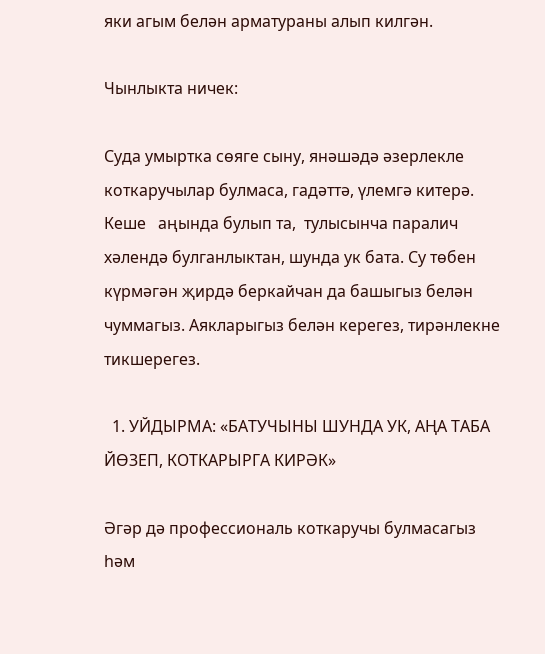яки агым белән арматураны алып килгән.

Чынлыкта ничек:

Суда умыртка сөяге сыну, янәшәдә әзерлекле коткаручылар булмаса, гадәттә, үлемгә китерә. Кеше   аңында булып та,  тулысынча паралич хәлендә булганлыктан, шунда ук бата. Су төбен күрмәгән җирдә беркайчан да башыгыз белән чуммагыз. Аякларыгыз белән керегез, тирәнлекне тикшерегез.

  1. УЙДЫРМА: «БАТУЧЫНЫ ШУНДА УК, АҢА ТАБА ЙӨЗЕП, КОТКАРЫРГА КИРӘК»

Әгәр дә профессиональ коткаручы булмасагыз һәм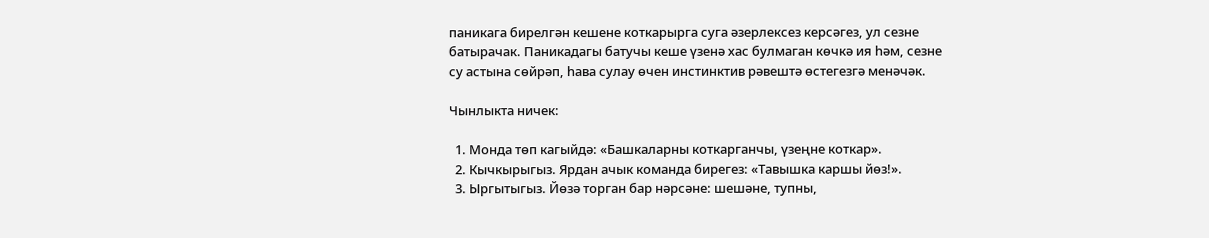паникага бирелгән кешене коткарырга суга әзерлексез керсәгез, ул сезне батырачак. Паникадагы батучы кеше үзенә хас булмаган көчкә ия һәм, сезне су астына сөйрәп, һава сулау өчен инстинктив рәвештә өстегезгә менәчәк.

Чынлыкта ничек:

  1. Монда төп кагыйдә: «Башкаларны коткарганчы, үзеңне коткар».
  2. Кычкырыгыз. Ярдан ачык команда бирегез: «Тавышка каршы йөз!».
  3. Ыргытыгыз. Йөзә торган бар нәрсәне: шешәне, тупны,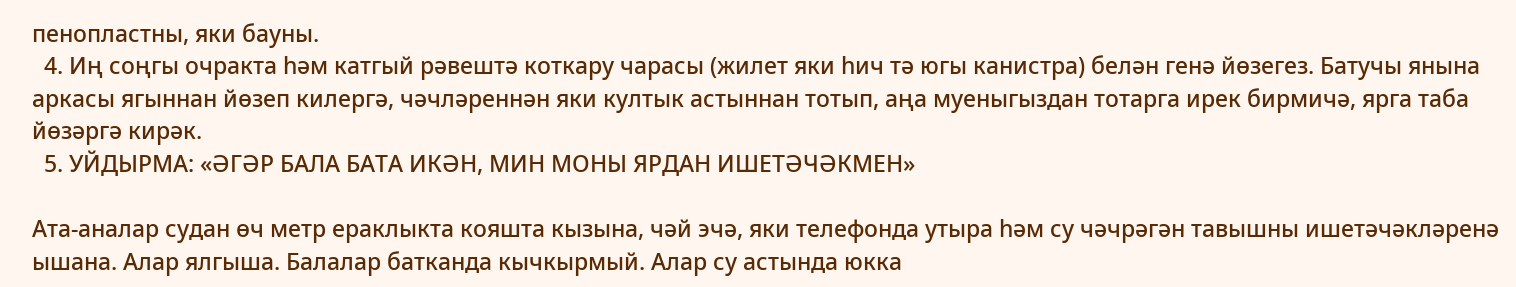пенопластны, яки бауны.
  4. Иң соңгы очракта һәм катгый рәвештә коткару чарасы (жилет яки һич тә югы канистра) белән генә йөзегез. Батучы янына аркасы ягыннан йөзеп килергә, чәчләреннән яки култык астыннан тотып, аңа муеныгыздан тотарга ирек бирмичә, ярга таба йөзәргә кирәк.
  5. УЙДЫРМА: «ӘГӘР БАЛА БАТА ИКӘН, МИН МОНЫ ЯРДАН ИШЕТӘЧӘКМЕН»

Ата-аналар судан өч метр ераклыкта кояшта кызына, чәй эчә, яки телефонда утыра һәм су чәчрәгән тавышны ишетәчәкләренә ышана. Алар ялгыша. Балалар батканда кычкырмый. Алар су астында юкка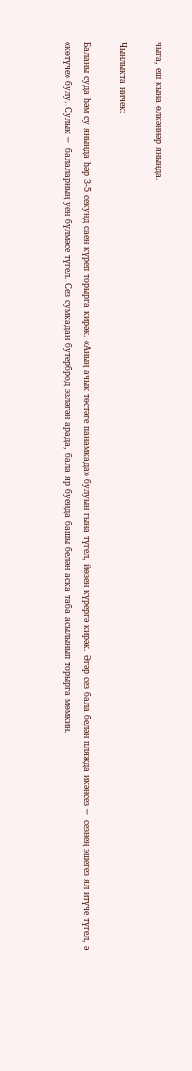чыга, еш кына өлкәннәр янында.

Чынлыкта ничек:

Баланы суда һәм су янында һәр 3-5 секунд саен күреп торырга кирәк. «Аның ачык төстәге панамкада» булуын гына түгел, йөзен күрергә кирәк. Әгәр сез бала белән пляжда икәнсез ─  сезнең эшегез ял итүче түгел, ә «көтүче» булу. Сулык ─  балаларның уен бүлмәсе түгел. Сез сумкадан бутерброд эзләгән арада, бала яр буенда башы белән аска таба асылынып торырга мөмкин.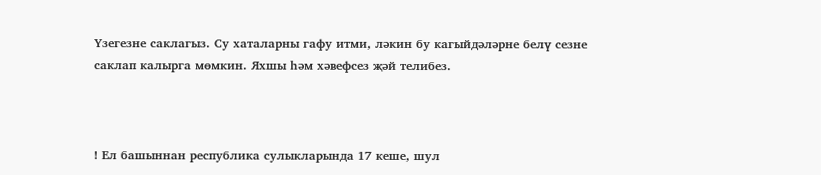Үзегезне саклагыз. Су хаталарны гафу итми, ләкин бу кагыйдәләрне белү сезне саклап калырга мөмкин. Яхшы һәм хәвефсез җәй телибез.



! Ел башыннан республика сулыкларында 17 кеше, шул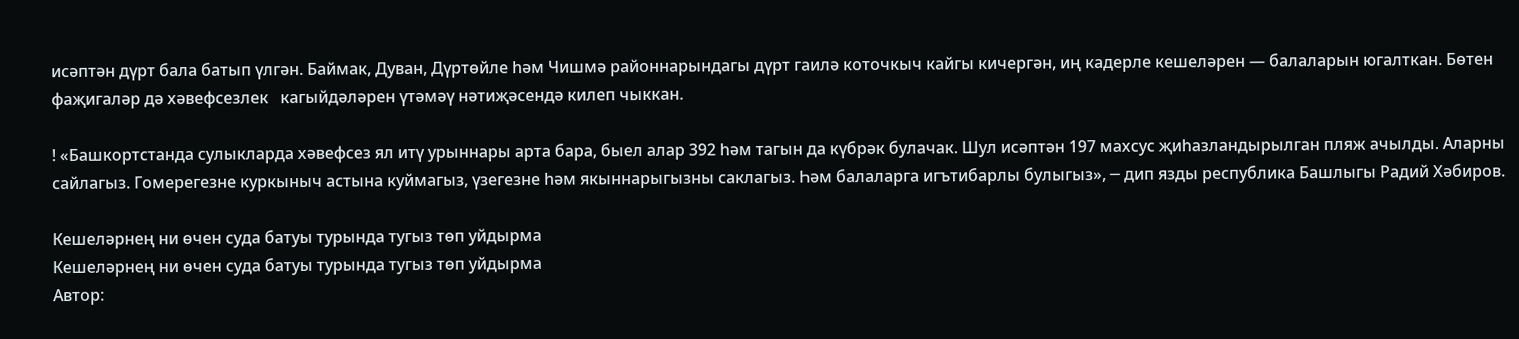исәптән дүрт бала батып үлгән. Баймак, Дуван, Дүртөйле һәм Чишмә районнарындагы дүрт гаилә коточкыч кайгы кичергән, иң кадерле кешеләрен — балаларын югалткан. Бөтен фаҗигаләр дә хәвефсезлек   кагыйдәләрен үтәмәү нәтиҗәсендә килеп чыккан.

! «Башкортстанда сулыкларда хәвефсез ял итү урыннары арта бара, быел алар 392 һәм тагын да күбрәк булачак. Шул исәптән 197 махсус җиһазландырылган пляж ачылды. Аларны сайлагыз. Гомерегезне куркыныч астына куймагыз, үзегезне һәм якыннарыгызны саклагыз. Һәм балаларга игътибарлы булыгыз», ─ дип язды республика Башлыгы Радий Хәбиров.

Кешеләрнең ни өчен суда батуы турында тугыз төп уйдырма
Кешеләрнең ни өчен суда батуы турында тугыз төп уйдырма
Автор: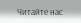Читайте нас